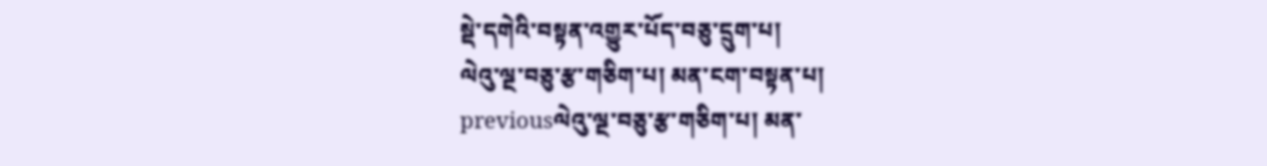སྡེ་དགེའི་བསྟན་འགྱུར་པོད་བཅུ་དྲུག་པ།
ལེའུ་ལྔ་བཅུ་རྩ་གཅིག་པ། མན་ངག་བསྟན་པ།
previousལེའུ་ལྔ་བཅུ་རྩ་གཅིག་པ། མན་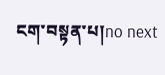ངག་བསྟན་པ།no next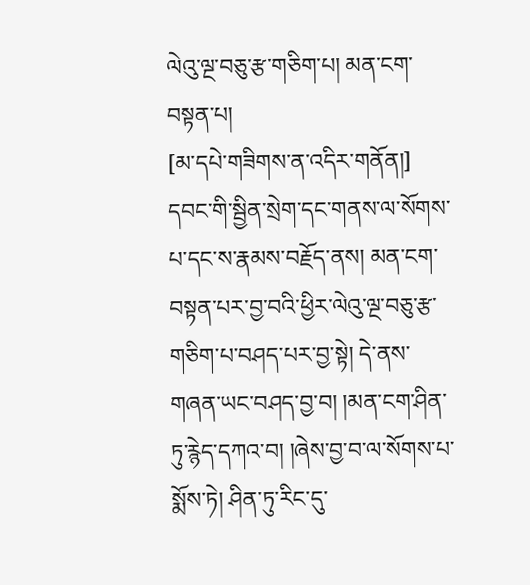ལེའུ་ལྔ་བཅུ་རྩ་གཅིག་པ། མན་ངག་བསྟན་པ།
[མ་དཔེ་གཟིགས་ན་འདིར་གནོན།]
དབང་གི་སྦྱིན་སྲེག་དང་གནས་ལ་སོགས་པ་དང་ས་རྣམས་བརྗོད་ནས། མན་ངག་བསྟན་པར་བྱ་བའི་ཕྱིར་ལེའུ་ལྔ་བཅུ་རྩ་གཅིག་པ་བཤད་པར་བྱ་སྟེ། དེ་ནས་གཞན་ཡང་བཤད་བྱ་བ། །མན་ངག་ཤིན་ཏུ་རྙེད་དཀའ་བ། །ཞེས་བྱ་བ་ལ་སོགས་པ་སྨོས་ཏེ། ཤིན་ཏུ་རིང་དུ་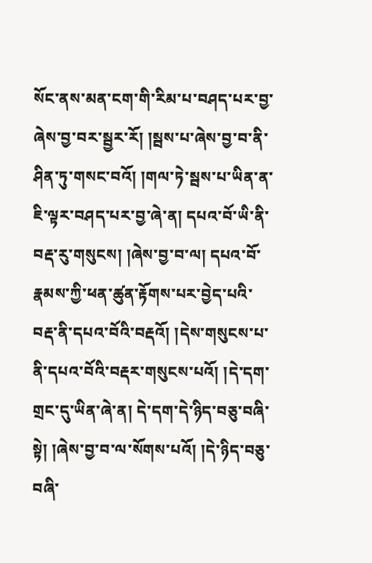སོང་ནས་མན་ངག་གི་རིམ་པ་བཤད་པར་བྱ་ཞེས་བྱ་བར་སྦྱར་རོ། །སྦས་པ་ཞེས་བྱ་བ་ནི་ཤིན་ཏུ་གསང་བའོ། །གལ་ཏེ་སྦས་པ་ཡིན་ན་ཇི་ལྟར་བཤད་པར་བྱ་ཞེ་ན། དཔའ་བོ་ཡི་ནི་བརྡ་རུ་གསུངས། །ཞེས་བྱ་བ་ལ། དཔའ་བོ་རྣམས་ཀྱི་ཕན་ཚུན་རྟོགས་པར་བྱེད་པའི་བརྡ་ནི་དཔའ་བོའི་བརྡའོ། །དེས་གསུངས་པ་ནི་དཔའ་བོའི་བརྡར་གསུངས་པའོ། །དེ་དག་གྲང་དུ་ཡིན་ཞེ་ན། དེ་དག་དེ་ཉིད་བཅུ་བཞི་སྟེ། །ཞེས་བྱ་བ་ལ་སོགས་པའོ། །དེ་ཉིད་བཅུ་བཞི་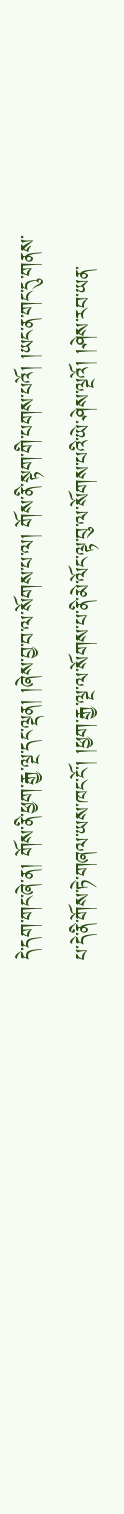དེ་དག་གང་ཞེ་ན། གོས་ནི་ཕྱག་རྒྱ་ལྔ་དང་ལྡན། །ཞེས་བྱ་བ་ལ་སོགས་པ་ལ། གོས་ནི་སྟག་གི་པགས་པའོ། །ཡང་ན་གང་དུ་གནས་པ་དེ་ནི་གོས་ཏེ་གཞལ་ཡས་ཁང་ངོ་། །ཕྱག་རྒྱ་ལྔ་ལ་སོགས་པ་ནི་མེ་ལོང་ལྟ་བུ་ལ་སོགས་པའི་ཡེ་ཤེས་ལྔའོ། །ཤེས་རབ་ཡན་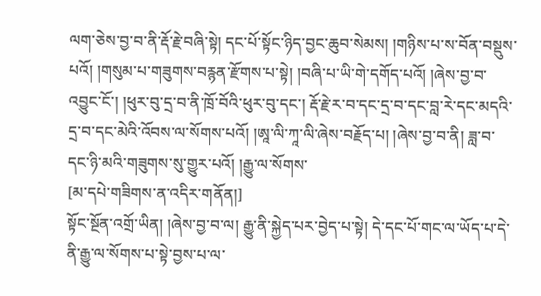ལག་ཅེས་བྱ་བ་ནི་རྡོ་རྗེ་བཞི་སྟེ། དང་པོ་སྟོང་ཉིད་བྱང་ཆུབ་སེམས། །གཉིས་པ་ས་བོན་བསྡུས་པའོ། །གསུམ་པ་གཟུགས་བརྙན་རྫོགས་པ་སྟེ། །བཞི་པ་ཡི་གེ་དགོད་པའོ། །ཞེས་བྱ་བ་འབྱུང་ངོ་། །ཕུར་བུ་དྲ་བ་ནི་ཁྲོ་བོའི་ཕུར་བུ་དང་། རྡོ་རྗེ་ར་བ་དང་དྲ་བ་དང་བླ་རེ་དང་མདའི་དྲ་བ་དང་མེའི་འོབས་ལ་སོགས་པའོ། །ཨཱ་ལི་ཀཱ་ལི་ཞེས་བརྗོད་པ། །ཞེས་བྱ་བ་ནི། ཟླ་བ་དང་ཉི་མའི་གཟུགས་སུ་གྱུར་པའོ། །རྒྱུ་ལ་སོགས་
[མ་དཔེ་གཟིགས་ན་འདིར་གནོན།]
སྟོང་སྔོན་འགྲོ་ཡིན། །ཞེས་བྱ་བ་ལ། རྒྱུ་ནི་སྐྱེད་པར་བྱེད་པ་སྟེ། དེ་དང་པོ་གང་ལ་ཡོད་པ་དེ་ནི་རྒྱུ་ལ་སོགས་པ་སྟེ་བྱས་པ་ལ་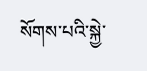སོགས་པའི་སྐྱེ་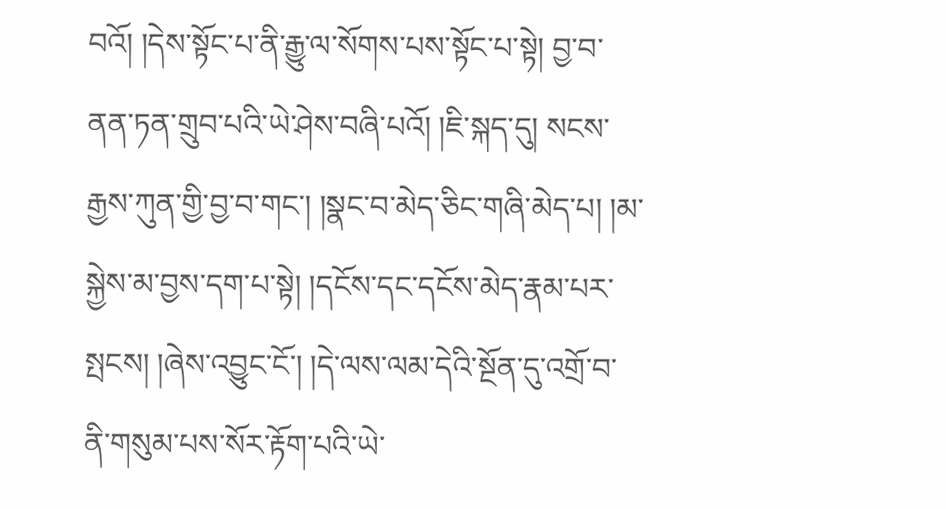བའོ། །དེས་སྟོང་པ་ནི་རྒྱུ་ལ་སོགས་པས་སྟོང་པ་སྟེ། བྱ་བ་ནན་ཏན་གྲུབ་པའི་ཡེ་ཤེས་བཞི་པའོ། །ཇི་སྐད་དུ། སངས་རྒྱས་ཀུན་གྱི་བྱ་བ་གང་། །སྣང་བ་མེད་ཅིང་གཞི་མེད་པ། །མ་སྐྱེས་མ་བྱས་དག་པ་སྟེ། །དངོས་དང་དངོས་མེད་རྣམ་པར་སྤངས། །ཞེས་འབྱུང་ངོ་། །དེ་ལས་ལམ་དེའི་སྔོན་དུ་འགྲོ་བ་ནི་གསུམ་པས་སོར་རྟོག་པའི་ཡེ་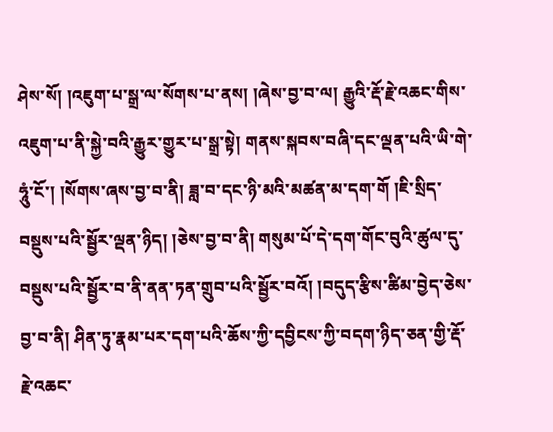ཤེས་སོ། །འཇུག་པ་སྒྲ་ལ་སོགས་པ་ནས། །ཞེས་བྱ་བ་ལ། རྒྱུའི་རྡོ་རྗེ་འཆང་གིས་འཇུག་པ་ནི་སྐྱེ་བའི་རྒྱུར་གྱུར་པ་སྒྲ་སྟེ། གནས་སྐབས་བཞི་དང་ལྡན་པའི་ཡི་གེ་ཧཱུཾ་ངོ་། །སོགས་ཞས་བྱ་བ་ནི། ཟླ་བ་དང་ཉི་མའི་མཚན་མ་དག་གོ །ཇི་སྲིད་བསྡུས་པའི་སྦྱོར་ལྡན་ཉིད། །ཅེས་བྱ་བ་ནི། གསུམ་པོ་དེ་དག་གོང་བུའི་ཚུལ་དུ་བསྡུས་པའི་སྦྱོར་བ་ནི་ནན་ཏན་གྲུབ་པའི་སྦྱོར་བའོ། །བདུད་རྩིས་ཚིམ་བྱེད་ཅེས་བྱ་བ་ནི། ཤིན་ཏུ་རྣམ་པར་དག་པའི་ཆོས་ཀྱི་དབྱིངས་ཀྱི་བདག་ཉིད་ཅན་གྱི་རྡོ་རྗེ་འཆང་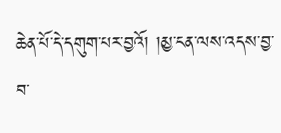ཆེན་པོ་དེ་དགུག་པར་བྱའོ། །མྱ་ངན་ལས་འདས་བྱ་བ་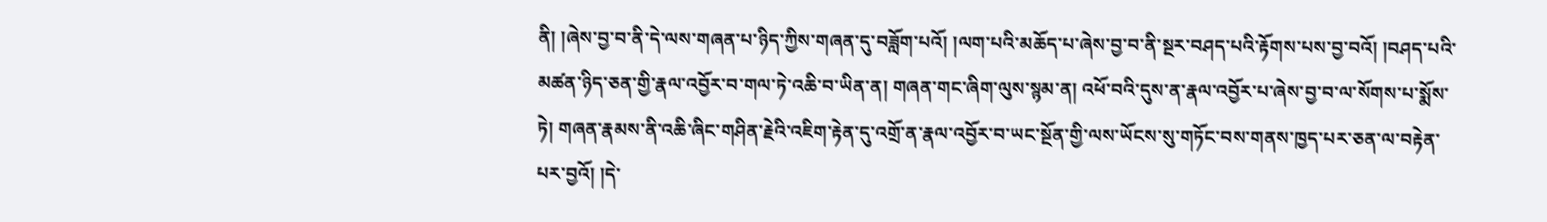ནི། །ཞེས་བྱ་བ་ནི་དེ་ལས་གཞན་པ་ཉིད་ཀྱིས་གཞན་དུ་བཟློག་པའོ། །ལག་པའི་མཆོད་པ་ཞེས་བྱ་བ་ནི་སྔར་བཤད་པའི་རྟོགས་པས་བྱ་བའོ། །བཤད་པའི་མཚན་ཉིད་ཅན་གྱི་རྣལ་འབྱོར་བ་གལ་ཏེ་འཆི་བ་ཡིན་ན། གཞན་གང་ཞིག་ལུས་སྙམ་ན། འཕོ་བའི་དུས་ན་རྣལ་འབྱོར་པ་ཞེས་བྱ་བ་ལ་སོགས་པ་སྨོས་ཏེ། གཞན་རྣམས་ནི་འཆི་ཞིང་གཤིན་རྗེའི་འཇིག་རྟེན་དུ་འགྲོ་ན་རྣལ་འབྱོར་བ་ཡང་སྔོན་གྱི་ལས་ཡོངས་སུ་གཏོང་བས་གནས་ཁྱད་པར་ཅན་ལ་བརྟེན་པར་བྱའོ། །དེ་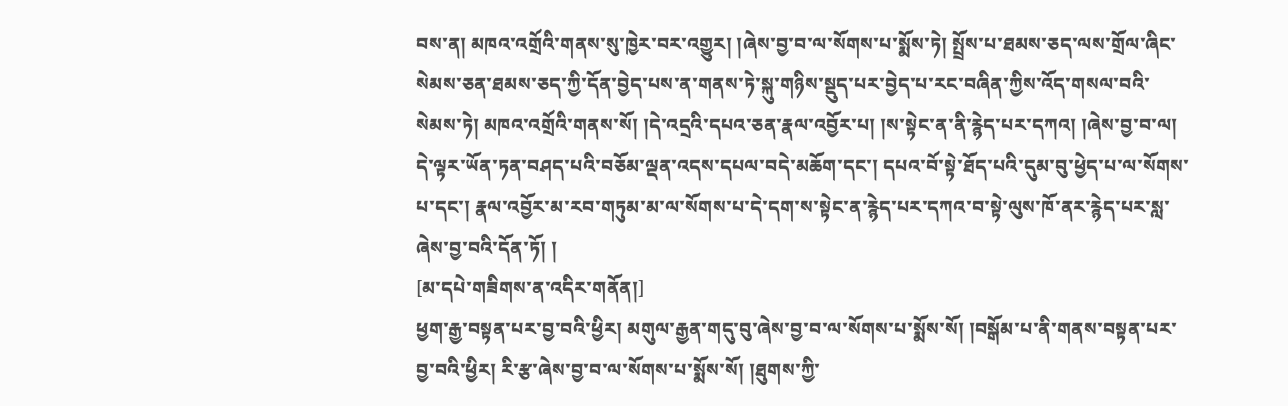བས་ན། མཁའ་འགྲོའི་གནས་སུ་ཁྱེར་བར་འགྱུར། །ཞེས་བྱ་བ་ལ་སོགས་པ་སྨོས་ཏེ། སྤྲོས་པ་ཐམས་ཅད་ལས་གྲོལ་ཞིང་སེམས་ཅན་ཐམས་ཅད་ཀྱི་དོན་བྱེད་པས་ན་གནས་ཏེ་སྐུ་གཉིས་སྡུད་པར་བྱེད་པ་རང་བཞིན་ཀྱིས་འོད་གསལ་བའི་སེམས་ཏེ། མཁའ་འགྲོའི་གནས་སོ། །དེ་འདྲའི་དཔའ་ཅན་རྣལ་འབྱོར་པ། །ས་སྟེང་ན་ནི་རྙེད་པར་དཀའ། །ཞེས་བྱ་བ་ལ། དེ་ལྟར་ཡོན་ཏན་བཤད་པའི་བཅོམ་ལྡན་འདས་དཔལ་བདེ་མཆོག་དང་། དཔའ་བོ་སྟེ་ཐོད་པའི་དུམ་བུ་ཕྱེད་པ་ལ་སོགས་པ་དང་། རྣལ་འབྱོར་མ་རབ་གཏུམ་མ་ལ་སོགས་པ་དེ་དག་ས་སྟེང་ན་རྙེད་པར་དཀའ་བ་སྟེ་ལུས་ཁོ་ནར་རྙེད་པར་སླ་ཞེས་བྱ་བའི་དོན་ཏོ། །
[མ་དཔེ་གཟིགས་ན་འདིར་གནོན།]
ཕྱག་རྒྱ་བསྟན་པར་བྱ་བའི་ཕྱིར། མགུལ་རྒྱན་གདུ་བུ་ཞེས་བྱ་བ་ལ་སོགས་པ་སྨོས་སོ། །བསྒོམ་པ་ནི་གནས་བསྟན་པར་བྱ་བའི་ཕྱིར། རི་རྩ་ཞེས་བྱ་བ་ལ་སོགས་པ་སྨོས་སོ། །ཐུགས་ཀྱི་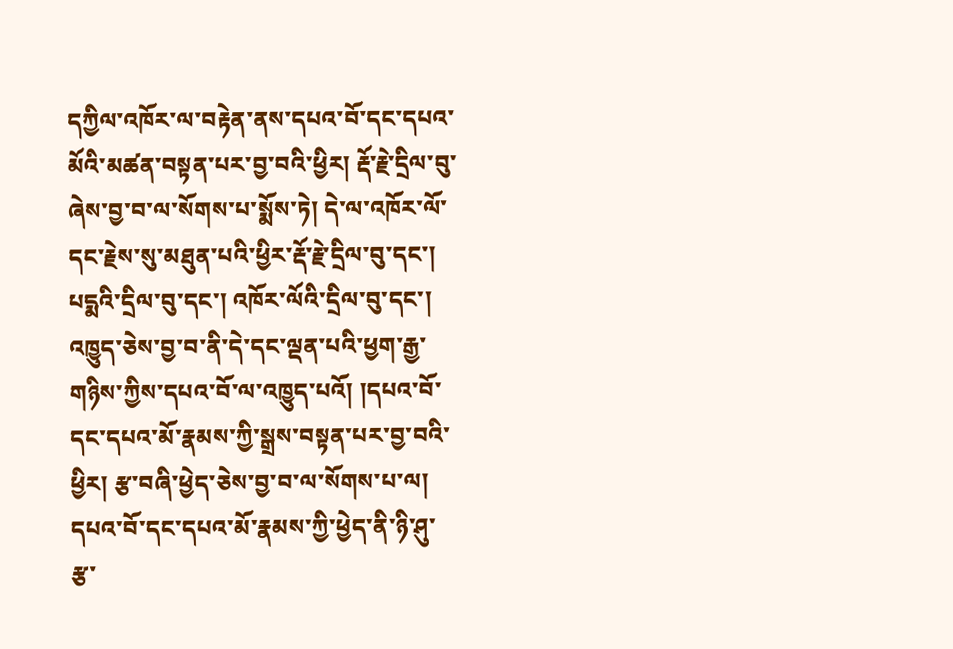དཀྱིལ་འཁོར་ལ་བརྟེན་ནས་དཔའ་བོ་དང་དཔའ་མོའི་མཚན་བསྟན་པར་བྱ་བའི་ཕྱིར། རྡོ་རྗེ་དྲིལ་བུ་ཞེས་བྱ་བ་ལ་སོགས་པ་སྨོས་ཏེ། དེ་ལ་འཁོར་ལོ་དང་རྗེས་སུ་མཐུན་པའི་ཕྱིར་རྡོ་རྗེ་དྲིལ་བུ་དང་། པདྨའི་དྲིལ་བུ་དང་། འཁོར་ལོའི་དྲིལ་བུ་དང་། འཁྱུད་ཅེས་བྱ་བ་ནི་དེ་དང་ལྡན་པའི་ཕྱག་རྒྱ་གཉིས་ཀྱིས་དཔའ་བོ་ལ་འཁྱུད་པའོ། །དཔའ་བོ་དང་དཔའ་མོ་རྣམས་ཀྱི་སྒྲས་བསྟན་པར་བྱ་བའི་ཕྱིར། རྩ་བཞི་ཕྱེད་ཅེས་བྱ་བ་ལ་སོགས་པ་ལ། དཔའ་བོ་དང་དཔའ་མོ་རྣམས་ཀྱི་ཕྱེད་ནི་ཉི་ཤུ་རྩ་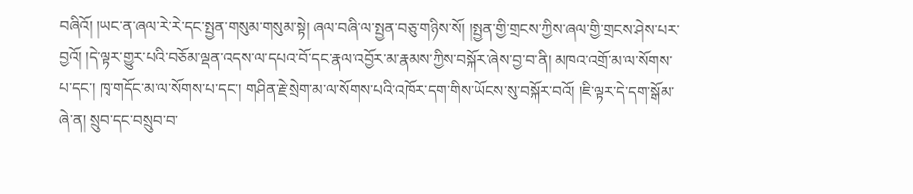བཞིའོ། །ཡང་ན་ཞལ་རེ་རེ་དང་སྤྱན་གསུམ་གསུམ་སྟེ། ཞལ་བཞི་ལ་སྤྱན་བཅུ་གཉིས་སོ། །སྤྱན་གྱི་གྲངས་ཀྱིས་ཞལ་གྱི་གྲངས་ཤེས་པར་བྱའོ། །དེ་ལྟར་གྱུར་པའི་བཅོམ་ལྡན་འདས་ལ་དཔའ་བོ་དང་རྣལ་འབྱོར་མ་རྣམས་ཀྱིས་བསྐོར་ཞེས་བྱ་བ་ནི། མཁའ་འགྲོ་མ་ལ་སོགས་པ་དང་། ཁྭ་གདོང་མ་ལ་སོགས་པ་དང་། གཤིན་རྗེ་སྲེག་མ་ལ་སོགས་པའི་འཁོར་དག་གིས་ཡོངས་སུ་བསྐོར་བའོ། །ཇི་ལྟར་དེ་དག་སྒོམ་ཞེ་ན། སྲུབ་དང་བསྲུབ་བ་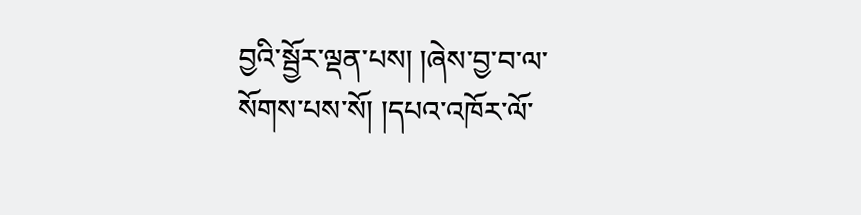བྱའི་སྦྱོར་ལྡན་པས། །ཞེས་བྱ་བ་ལ་སོགས་པས་སོ། །དཔའ་འཁོར་ལོ་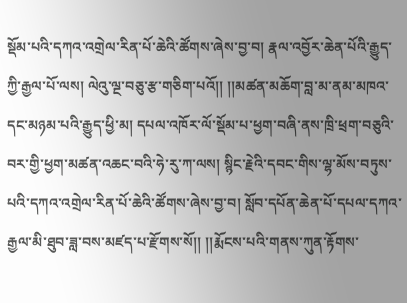སྡོམ་པའི་དཀའ་འགྲེལ་རིན་པོ་ཆེའི་ཚོགས་ཞེས་བྱ་བ། རྣལ་འབྱོར་ཆེན་པོའི་རྒྱུད་ཀྱི་རྒྱལ་པོ་ལས། ལེའུ་ལྔ་བཅུ་རྩ་གཅིག་པའོ།། །།མཚན་མཆོག་བླ་མ་ནམ་མཁའ་དང་མཉམ་པའི་རྒྱུད་ཕྱི་མ། དཔལ་འཁོར་ལོ་སྡོམ་པ་ཕྱག་བཞི་ནས་ཁྲི་ཕྲག་བཅུའི་བར་གྱི་ཕྱག་མཚན་འཆང་བའི་ཧེ་རུ་ཀ་ལས། སྙིང་རྗེའི་དབང་གིས་ལྷ་མོས་བཏུས་པའི་དཀའ་འགྲེལ་རིན་པོ་ཆེའི་ཚོགས་ཞེས་བྱ་བ། སློབ་དཔོན་ཆེན་པོ་དཔལ་དཀའ་རྒྱལ་མི་ཐུབ་ཟླ་བས་མཛད་པ་རྫོགས་སོ།། །།རྨོངས་པའི་གནས་ཀུན་རྟོགས་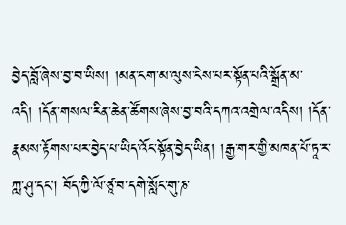བྱེད་བློ་ཞེས་བྱ་བ་ཡིས། །མན་ངག་མ་ལུས་ངེས་པར་སྟོན་པའི་སྒྲོན་མ་འདི། །དོན་གསལ་རིན་ཆེན་ཚོགས་ཞེས་བྱ་བའི་དཀའ་འགྲེལ་འདིས། །དོན་རྣམས་རྟོགས་པར་བྱེད་པ་ཡིད་འོང་སྟོན་བྱེད་ཡིན། །རྒྱ་གར་གྱི་མཁན་པོ་ཏཱ་ར་ཀླ་ཤུ་དང། བོད་ཀྱི་ལོ་ཙཱ་བ་དགེ་སློང་གུ་ཎ་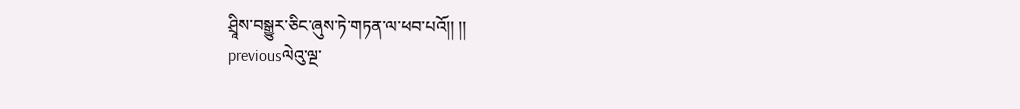ཤྲཱིས་བསྒྱུར་ཅིང་ཞུས་ཏེ་གཏན་ལ་ཕབ་པའོ།། །།
previousལེའུ་ལྔ་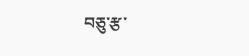བཅུ་རྩ་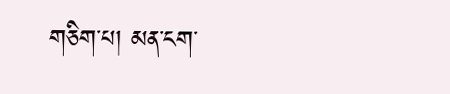གཅིག་པ། མན་ངག་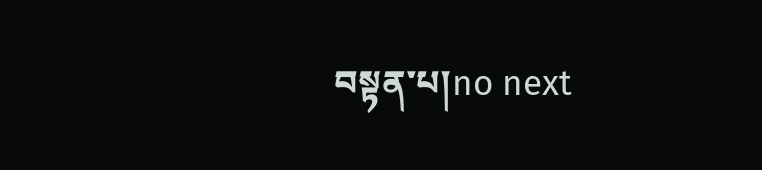བསྟན་པ།no next